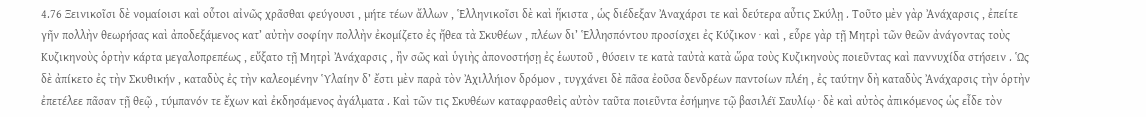4.76 Ξεινικοῖσι δὲ νομαίοισι καὶ οὗτοι αἰνῶς χρᾶσθαι φεύγουσι , μήτε τέων ἄλλων , Ἑλληνικοῖσι δὲ καὶ ἥκιστα , ὡς διέδεξαν Ἀναχάρσι τε καὶ δεύτερα αὖτις Σκύλῃ . Τοῦτο μὲν γὰρ Ἀνάχαρσις , ἐπείτε γῆν πολλὴν θεωρήσας καὶ ἀποδεξάμενος κατ’ αὐτὴν σοφίην πολλὴν ἐκομίζετο ἐς ἤθεα τὰ Σκυθέων , πλέων δι’ Ἑλλησπόντου προσίσχει ἐς Κύζικον · καὶ , εὗρε γὰρ τῇ Μητρὶ τῶν θεῶν ἀνάγοντας τοὺς Κυζικηνοὺς ὁρτὴν κάρτα μεγαλοπρεπέως , εὔξατο τῇ Μητρὶ Ἀνάχαρσις , ἢν σῶς καὶ ὑγιὴς ἀπονοστήσῃ ἐς ἑωυτοῦ , θύσειν τε κατὰ ταὐτὰ κατὰ ὥρα τοὺς Κυζικηνοὺς ποιεῦντας καὶ παννυχίδα στήσειν . Ὡς δὲ ἀπίκετο ἐς τὴν Σκυθικήν , καταδὺς ἐς τὴν καλεομένην Ὑλαίην δ’ ἔστι μὲν παρὰ τὸν Ἀχιλλήιον δρόμον , τυγχάνει δὲ πᾶσα ἐοῦσα δενδρέων παντοίων πλέη , ἐς ταύτην δὴ καταδὺς Ἀνάχαρσις τὴν ὁρτὴν ἐπετέλεε πᾶσαν τῇ θεῷ , τύμπανόν τε ἔχων καὶ ἐκδησάμενος ἀγάλματα . Καὶ τῶν τις Σκυθέων καταφρασθεὶς αὐτὸν ταῦτα ποιεῦντα ἐσήμηνε τῷ βασιλέϊ Σαυλίῳ · δὲ καὶ αὐτὸς ἀπικόμενος ὡς εἶδε τὸν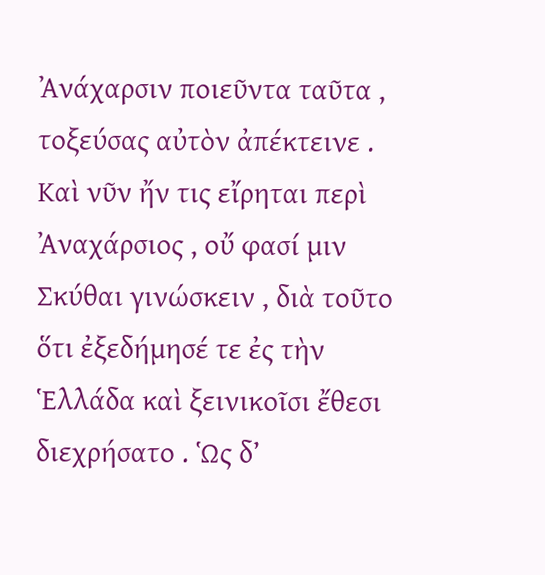Ἀνάχαρσιν ποιεῦντα ταῦτα , τοξεύσας αὐτὸν ἀπέκτεινε . Καὶ νῦν ἤν τις εἴρηται περὶ Ἀναχάρσιος , οὔ φασί μιν Σκύθαι γινώσκειν , διὰ τοῦτο ὅτι ἐξεδήμησέ τε ἐς τὴν Ἑλλάδα καὶ ξεινικοῖσι ἔθεσι διεχρήσατο . Ὡς δ’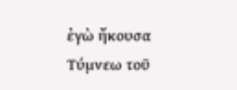ἐγὼ ἤκουσα Τύμνεω τοῦ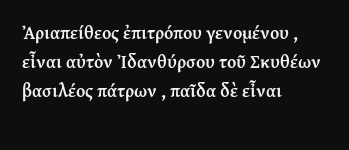Ἀριαπείθεος ἐπιτρόπου γενομένου , εἶναι αὐτὸν Ἰδανθύρσου τοῦ Σκυθέων βασιλέος πάτρων , παῖδα δὲ εἶναι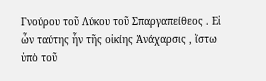Γνούρου τοῦ Λύκου τοῦ Σπαργαπείθεος . Εἰ ὦν ταύτης ἦν τῆς οἰκίης Ἀνάχαρσις , ἴστω ὑπὸ τοῦ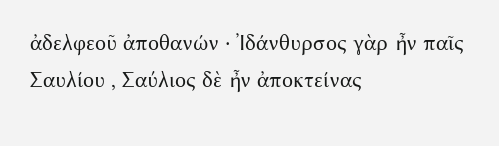ἀδελφεοῦ ἀποθανών · Ἰδάνθυρσος γὰρ ἦν παῖς Σαυλίου , Σαύλιος δὲ ἦν ἀποκτείνας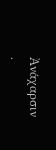Ἀνάχαρσιν .